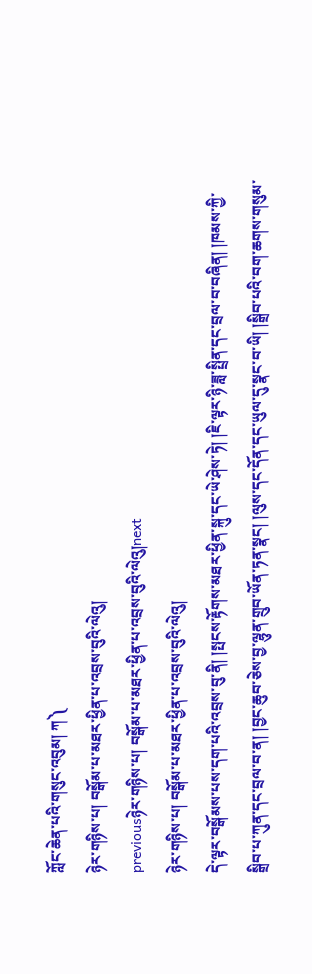ཀློང་ཆེན་པའི་གསུང་འབུམ། ཀ༽
ཉེར་གཉིས་པ། བསྒོམ་པ་མཐར་ཕྱིན་པ་འབྲས་བུའི་ལེའུ།
previousཉེར་གཉིས་པ། བསྒོམ་པ་མཐར་ཕྱིན་པ་འབྲས་བུའི་ལེའུ།next
ཉེར་གཉིས་པ། བསྒོམ་པ་མཐར་ཕྱིན་པ་འབྲས་བུའི་ལེའུ།
དེ་ལྟར་བསྒོམས་པས་དག་པའི་འབྲས་བུ་ནི། །སྤངས་རྟོགས་མཐར་ཕྱིན་སྐུ་དང་ཡེ་ཤེས་ཏེ། །ཇི་ལྟར་ཉི་ཟླ་སྤྲིན་དང་བྲལ་བ་བཞིན། །ཁམས་ཀྱི་སྒྲིབ་པ་ཀུན་དང་བྲལ་བ་ན། །བྱང་ཆུབ་ཅེས་བྱ་ལྷུན་གྲུབ་ཡོན་ཏན་སྣང། །ལུས་དང་དོན་དང་ཡུལ་དུ་སྣང་བ་ཡི། །སྒྲིབ་པའི་བག་ཆགས་གསུམ་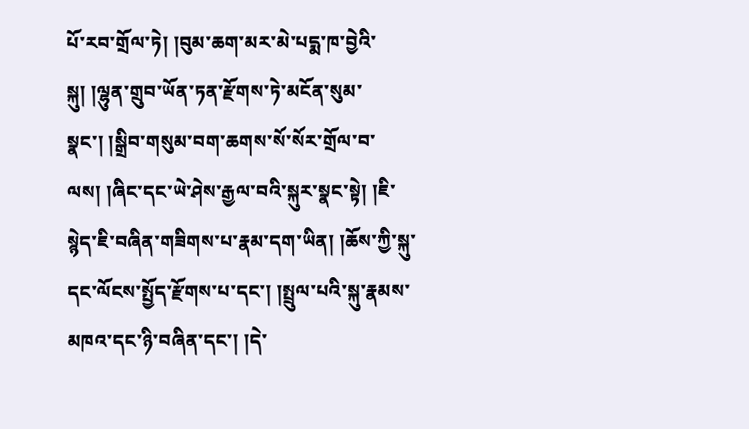པོ་རབ་གྲོལ་ཏེ། །བུམ་ཆག་མར་མེ་པདྨ་ཁ་བྱེའི་སྐུ། །ལྷུན་གྲུབ་ཡོན་ཏན་རྫོགས་ཏེ་མངོན་སུམ་སྣང་། །སྒྲིབ་གསུམ་བག་ཆགས་སོ་སོར་གྲོལ་བ་ལས། །ཞིང་དང་ཡེ་ཤེས་རྒྱལ་བའི་སྐུར་སྣང་སྟེ། །ཇི་སྙེད་ཇི་བཞིན་གཟིགས་པ་རྣམ་དག་ཡིན། །ཆོས་ཀྱི་སྐུ་དང་ལོངས་སྤྱོད་རྫོགས་པ་དང་། །སྤྲུལ་པའི་སྐུ་རྣམས་མཁའ་དང་ཉི་བཞིན་དང་། །དེ་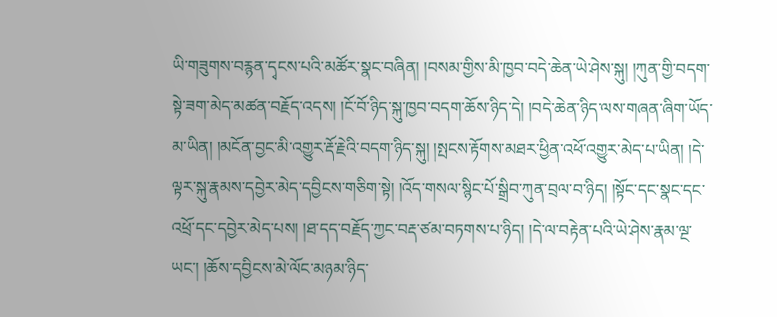ཡི་གཟུགས་བརྙན་དྭངས་པའི་མཚོར་སྣང་བཞིན། །བསམ་གྱིས་མི་ཁྱབ་བདེ་ཆེན་ཡེ་ཤེས་སྐུ། །ཀུན་གྱི་བདག་སྟེ་ཟག་མེད་མཚན་བརྗོད་འདས། །ངོ་བོ་ཉིད་སྐུ་ཁྱབ་བདག་ཆོས་ཉིད་དེ། །བདེ་ཆེན་ཉིད་ལས་གཞན་ཞིག་ཡོད་མ་ཡིན། །མངོན་བྱང་མི་འགྱུར་རྡོ་རྗེའི་བདག་ཉིད་སྐུ། །སྤངས་རྟོགས་མཐར་ཕྱིན་འཕོ་འགྱུར་མེད་པ་ཡིན། །དེ་ལྟར་སྐུ་རྣམས་དབྱེར་མེད་དབྱིངས་གཅིག་སྟེ། །འོད་གསལ་སྙིང་པོ་སྒྲིབ་ཀུན་བྲལ་བ་ཉིད། །སྟོང་དང་སྣང་དང་འཕྲོ་དང་དབྱེར་མེད་པས། །ཐ་དད་བརྗོད་ཀྱང་བརྡ་ཙམ་བཏགས་པ་ཉིད། །དེ་ལ་བརྟེན་པའི་ཡེ་ཤེས་རྣམ་ལྔ་ཡང་། །ཆོས་དབྱིངས་མེ་ལོང་མཉམ་ཉིད་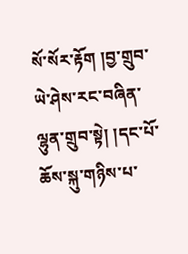སོ་སོར་རྟོག །བྱ་གྲུབ་ཡེ་ཤེས་རང་བཞིན་ལྷུན་གྲུབ་སྟེ། །དང་པོ་ཆོས་སྐུ་གཉིས་པ་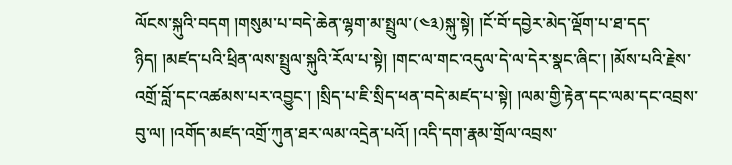ལོངས་སྐུའི་བདག །གསུམ་པ་བདེ་ཆེན་ལྷག་མ་སྤྲུལ་(༤༣)སྐུ་སྟེ། །ངོ་བོ་དབྱེར་མེད་ལྡོག་པ་ཐ་དད་ཉིད། །མཛད་པའི་ཕྲིན་ལས་སྤྲུལ་སྐུའི་རོལ་པ་སྟེ། །གང་ལ་གང་འདུལ་དེ་ལ་དེར་སྣང་ཞིང་། །མོས་པའི་རྗེས་འགྲོ་བློ་དང་འཚམས་པར་འབྱུང་། །སྲིད་པ་ཇི་སྲིད་ཕན་བདེ་མཛད་པ་སྟེ། །ལམ་གྱི་རྟེན་དང་ལམ་དང་འབྲས་བུ་ལ། །འགོད་མཛད་འགྲོ་ཀུན་ཐར་ལམ་འདྲེན་པའོ། །འདི་དག་རྣམ་གྲོལ་འབྲས་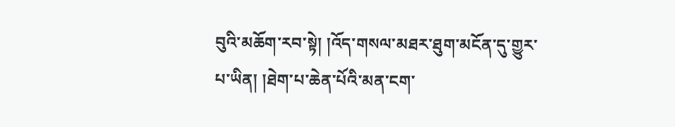བུའི་མཆོག་རབ་སྟེ། །འོད་གསལ་མཐར་ཐུག་མངོན་དུ་གྱུར་པ་ཡིན། །ཐེག་པ་ཆེན་པོའི་མན་ངག་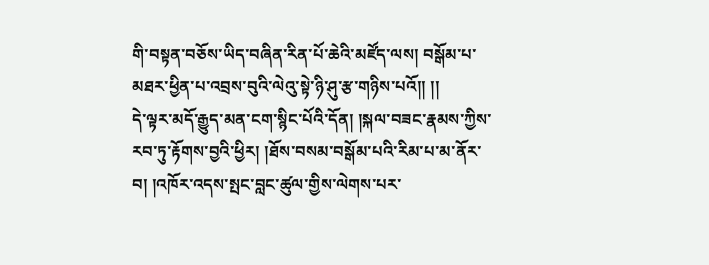གི་བསྟན་བཅོས་ཡིད་བཞིན་རིན་པོ་ཆེའི་མཛོད་ལས། བསྒོམ་པ་མཐར་ཕྱིན་པ་འབྲས་བུའི་ལེའུ་སྟེ་ཉི་ཤུ་རྩ་གཉིས་པའོ།། །།
དེ་ལྟར་མདོ་རྒྱུད་མན་ངག་སྙིང་པོའི་དོན། །སྐལ་བཟང་རྣམས་ཀྱིས་རབ་ཏུ་རྟོགས་བྱའི་ཕྱིར། །ཐོས་བསམ་བསྒོམ་པའི་རིམ་པ་མ་ནོར་བ། །འཁོར་འདས་སྤང་བླང་ཚུལ་གྱིས་ལེགས་པར་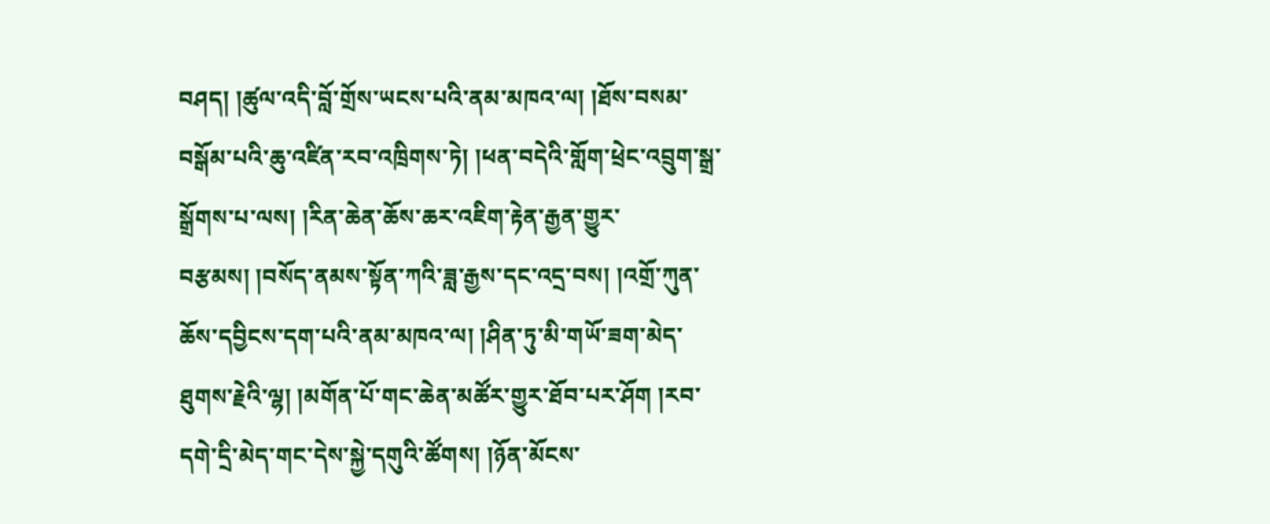བཤད། །ཚུལ་འདི་བློ་གྲོས་ཡངས་པའི་ནམ་མཁའ་ལ། །ཐོས་བསམ་བསྒོམ་པའི་ཆུ་འཛིན་རབ་འཁྲིགས་ཏེ། །ཕན་བདེའི་གློག་ཕྲེང་འབྲུག་སྒྲ་སྒྲོགས་པ་ལས། །རིན་ཆེན་ཆོས་ཆར་འཇིག་རྟེན་རྒྱན་གྱུར་བརྩམས། །བསོད་ནམས་སྟོན་ཀའི་ཟླ་རྒྱས་དང་འདྲ་བས། །འགྲོ་ཀུན་ཆོས་དབྱིངས་དག་པའི་ནམ་མཁའ་ལ། །ཤིན་ཏུ་མི་གཡོ་ཟག་མེད་ཐུགས་རྗེའི་ལྷ། །མགོན་པོ་གང་ཆེན་མཚོར་གྱུར་ཐོབ་པར་ཤོག །རབ་དགེ་དྲི་མེད་གང་དེས་སྐྱེ་དགུའི་ཚོགས། །ཉོན་མོངས་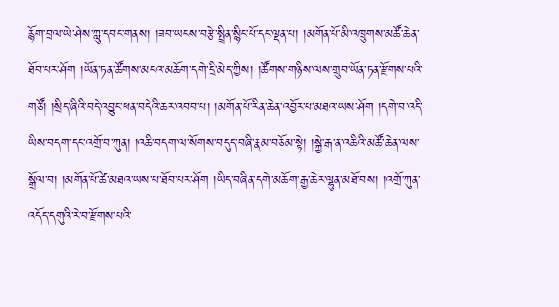རྙོག་བྲལ་ཡེ་ཤེས་ཀླུ་དབང་གནས། །ཟབ་ཡངས་བརྩེ་སྤྲིན་སྙིང་པོ་དང་ལྡན་པ། །མགོན་པོ་མི་འཁྲུགས་མཚོ་ཆེན་ཐོབ་པར་ཤོག །ཡོན་ཏན་ཚོགས་མངའ་མཆོག་དགེ་དྲི་མེད་ཀྱིས། །ཚོགས་གཉིས་ལས་གྲུབ་ཡོན་ཏན་རྫོགས་པའི་གཙོ། །སྲིད་ཞིའི་བདེ་འབྱུང་ཕན་བདེའི་ཆར་འབབ་པ། །མགོན་པོ་རིན་ཆེན་འབྱོར་པ་མཐའ་ཡས་ཤོག །དགེ་བ་འདི་ཡིས་བདག་དང་འགྲོ་བ་ཀུན། །འཆི་བདག་ལ་སོགས་བདུད་བཞི་རྣམ་བཅོམ་སྟེ། །སྐྱེ་རྒ་ན་འཆིའི་མཚོ་ཆེན་ལས་སྒྲོལ་བ། །མགོན་པོ་ཚེ་མཐའ་ཡས་པ་ཐོབ་པར་ཤོག །ཡིད་བཞིན་དགེ་མཆོག་རྒྱ་ཆེར་ལྷུན་མཐོ་བས། །འགྲོ་ཀུན་འདོད་དགུའི་རེ་བ་རྫོགས་པའི་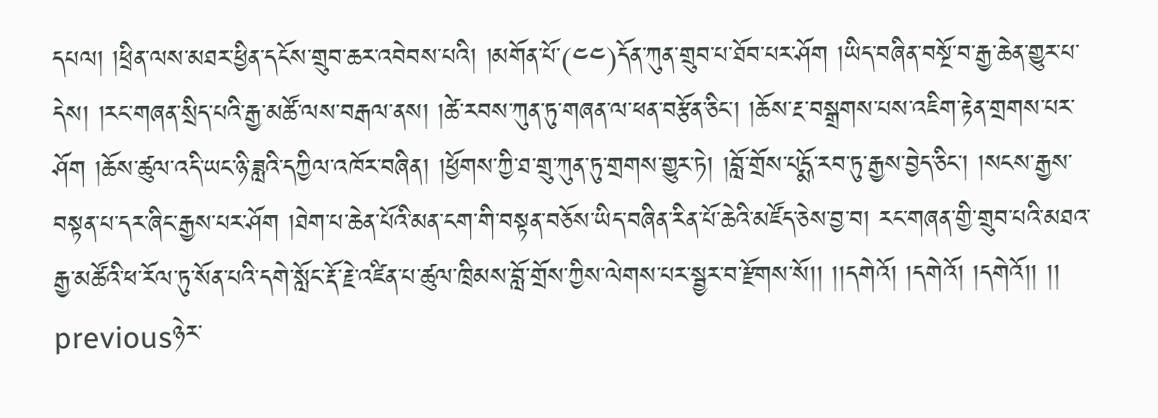དཔལ། །ཕྲིན་ལས་མཐར་ཕྱིན་དངོས་གྲུབ་ཆར་འབེབས་པའི། །མགོན་པོ་(༤༤)དོན་ཀུན་གྲུབ་པ་ཐོབ་པར་ཤོག །ཡིད་བཞིན་བསྔོ་བ་རྒྱ་ཆེན་གྱུར་པ་དེས། །རང་གཞན་སྲིད་པའི་རྒྱ་མཚོ་ལས་བརྒལ་ནས། །ཚེ་རབས་ཀུན་ཏུ་གཞན་ལ་ཕན་བརྩོན་ཅིང་། །ཆོས་རྔ་བསྒྲགས་པས་འཇིག་རྟེན་གྲགས་པར་ཤོག །ཆོས་ཚུལ་འདི་ཡང་ཉི་ཟླའི་དཀྱིལ་འཁོར་བཞིན། །ཕྱོགས་ཀྱི་ཐ་གྲུ་ཀུན་ཏུ་གྲགས་གྱུར་ཏེ། །བློ་གྲོས་པདྨོ་རབ་ཏུ་རྒྱས་བྱེད་ཅིང་། །སངས་རྒྱས་བསྟན་པ་དར་ཞིང་རྒྱས་པར་ཤོག །ཐེག་པ་ཆེན་པོའི་མན་ངག་གི་བསྟན་བཅོས་ཡིད་བཞིན་རིན་པོ་ཆེའི་མཛོད་ཅེས་བྱ་བ། རང་གཞན་གྱི་གྲུབ་པའི་མཐའ་རྒྱ་མཚོའི་ཕ་རོལ་ཏུ་སོན་པའི་དགེ་སློང་རྡོ་རྗེ་འཛིན་པ་ཚུལ་ཁྲིམས་བློ་གྲོས་ཀྱིས་ལེགས་པར་སྦྱར་བ་རྫོགས་སོ།། །།དགེའོ། །དགེའོ། །དགེའོ།། །།
previousཉེར་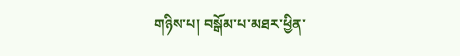གཉིས་པ། བསྒོམ་པ་མཐར་ཕྱིན་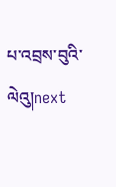པ་འབྲས་བུའི་ལེའུ།next